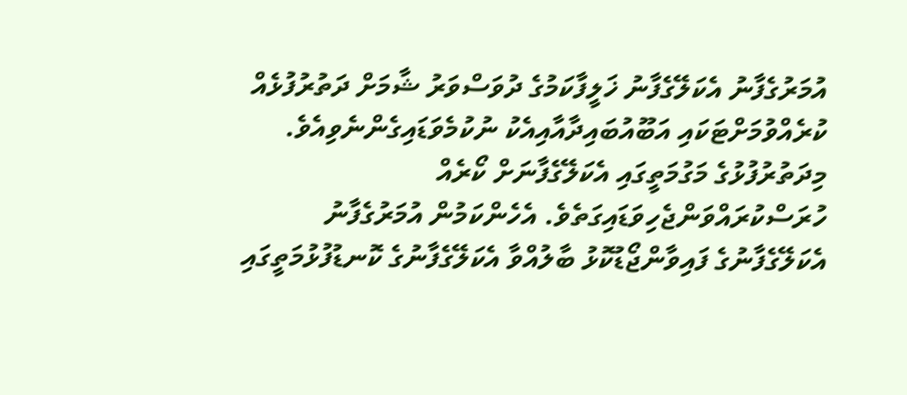އުމަރުގެފާނު އެކަލޭގެފާނު ޚަލީފާކަމުގެ ދުވަސްވަރު ޝާމަށް ދަތުރުފުޅެއް ކުރެއްވުމަށްޓަކައި އަބޫއުބައިދާއާއިއެކު ނުކުމެވަޑައިގެންނެވިއެވެ. މިދަތުރުފުޅުގެ މަގުމަތީގައި އެކަލޭގެފާނަށް ކޯރެއް ހުރަސްކުރައްވަންޖެހިވަޑައިގަތެވެ. އެހެންކަމުން އުމަރުގެފާނު އެކަލޭގެފާނުގެ ފައިވާންޖޯޑުކޮޅު ބާލުއްވާ އެކަލޭގެފާނުގެ ކޮނޑުފުޅުމަތީގައި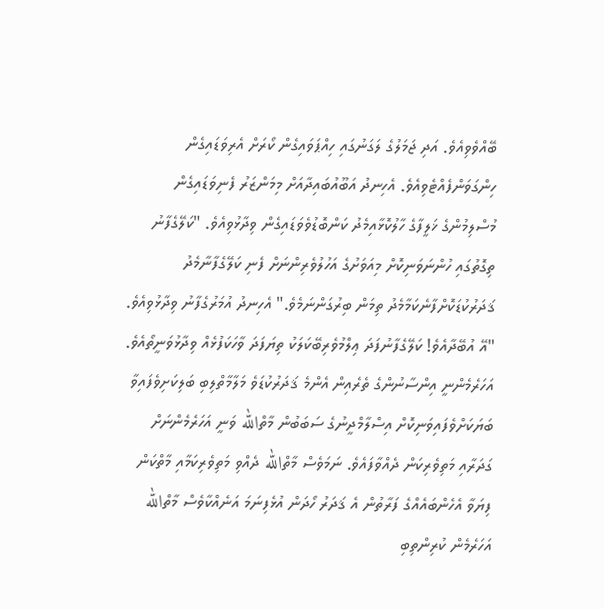ބޭއްވެވިއެވެ. އަދި ޖަމަލުގެ ލަގަނުގައި ހިއްޕަވައިގެން ކޯރަށް އެރިވަޑައިގެން ހިންގަވަންފެއްޓެވިއެވެ. އެހިނދު އަބޫއުބައިދާއަށް މިމަންޒަރު ފެނިވަޑައިގެން މުސްލިމުންގެ ޚަލީފާގެ ހާލުކޮޅާއިމެދު ކަންބޮޑުވެވަޑައިގެން ވިދާޅުވިއެވެ. "ކަލޭގެފާނު ތިގޮތުގައި ހުންނަވަނިކޮށް މިއަވަށުގެ އަހުލުވެރިންނަށް ފެނި ކަލޭގެފާނާމެދު ޤަދަރުކުޑަކޮށްފާނެކަމާމެދު ތިމަން ބިރުގަންނަމެވެ." އެހިނދު އުމަރުގެފާނު ވިދާޅުވިއެވެ. "އޭ އުބޭދާއެވެ! ކަލޭގެފާނުފަދަ ޢިލްމުވެރިބޭކަލަކު ތިޔަފަދަ ވާހަކަފުޅެއް ވިދާޅުވަނީތޯއެވެ. އަހަރެމެންނީ އިންސާނުންގެ ތެރެއިން އެންމެ ޤަދަރުކުޑަވެ މަލާމާތްލިބި ބަލިކަށިވެފައިވާ ބަޔަކަށްވެފައިވަނިކޮށް އިސްލާމްދީނުގެ ސަބަބުން މާތްالله ވަނީ އަހަރެމެންނަށް ގަދަރާއި މަތިވެރިކަން ދެއްވާފައެވެ. ނަމަވެސް މާތްالله ދެއްވި މަތިވެރިކަމާއި މާތްކަން ފިޔަވާ އެހެންބައެއްގެ ފަރާތުން އެ ޤަދަރު ހޯދަން އުޅެފިނަމަ އަނެއްކާވެސް މާތްالله އަހަރެމެން ކުރިންތިބި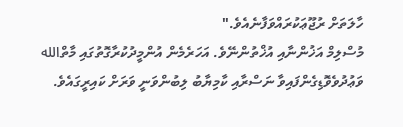ހާލަތަށް ރުޖޫޢަކުރައްވަފާނެއެވެ."
މުސްލިމް އަޚުންނާއި އުޚްތުންނޭވެ. އަހަރެމެން އުންމީދުކުރާގޮތުގައި މާތްالله ވަޢުދުވެވޮޑިގެންފައިވާ ނަސްރާއި ކާމިޔާބު ލިބުންވަނީ ވަރަށް ކައިރީގައެވެ.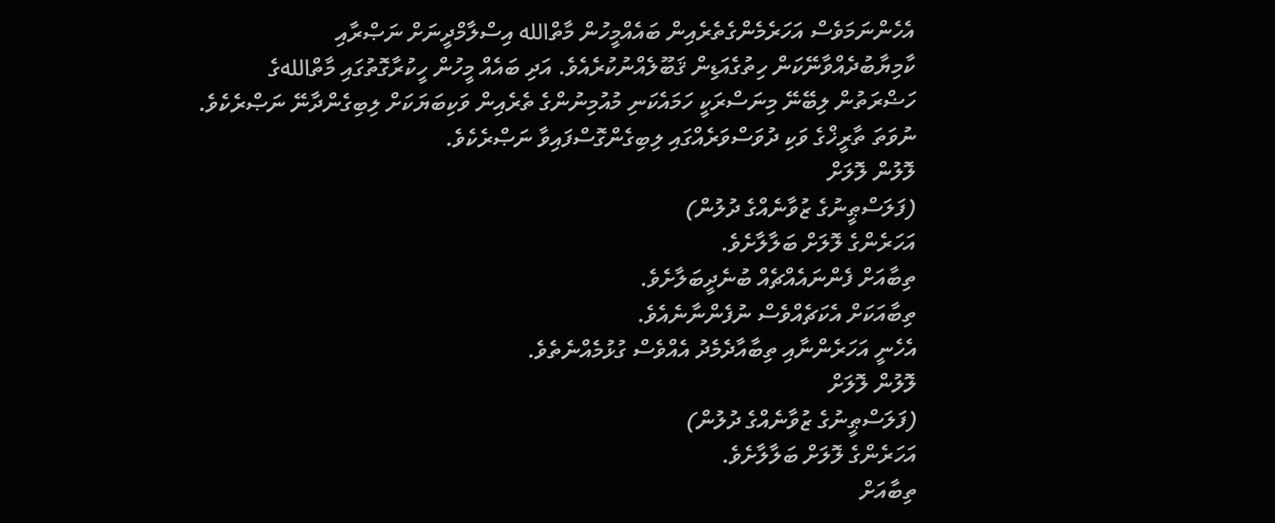އެހެންނަމަވެސް އަހަރެމެންގެތެރެއިން ބައެއްމީހުން މާތްالله އިސްލާމްދީނަށް ނަޞްރާއި ކާމިޔާބުދެއްވާނޭކަން ހިތުގެއަޑިން ޤަބޫލެއްނުކުރެއެވެ. އަދި ބައެއް މީހުން ހީކުރާގޮތުގައި މާތްاللهގެ ހަޟްރަތުން ލިބޭނޭ މިނަސްރަކީ ހަމައެކަނި މުއުމިނުންގެ ތެރެއިން ވަކިބަޔަކަށް ލިބިގެންދާނޭ ނަޞްރެކެވެ. ނުވަތަ ތާރީޚްގެ ވަކި ދުވަސްވަރެއްގައި ލިބިގެންގޮސްފައިވާ ނަޞްރެކެވެ.
ލޮލުން ލޮލަށް
(ފަލަސްޠީނުގެ ޒުވާނެއްގެ ދުލުން)
އަހަރެންގެ ލޮލަށް ބަލާލާށެވެ.
ތިބާއަށް ފެންނައެއްޗެއް ބުނެދީބަލާށެވެ.
ތިބާއަކަށް އެކަޗެއްވެސް ނުފެންނާނެއެވެ.
އެހެނީ އަހަރެންނާއި ތިބާއާދެމެދު އެއްވެސް ގުޅުމެއްނެތެވެ.
ލޮލުން ލޮލަށް
(ފަލަސްޠީނުގެ ޒުވާނެއްގެ ދުލުން)
އަހަރެންގެ ލޮލަށް ބަލާލާށެވެ.
ތިބާއަށް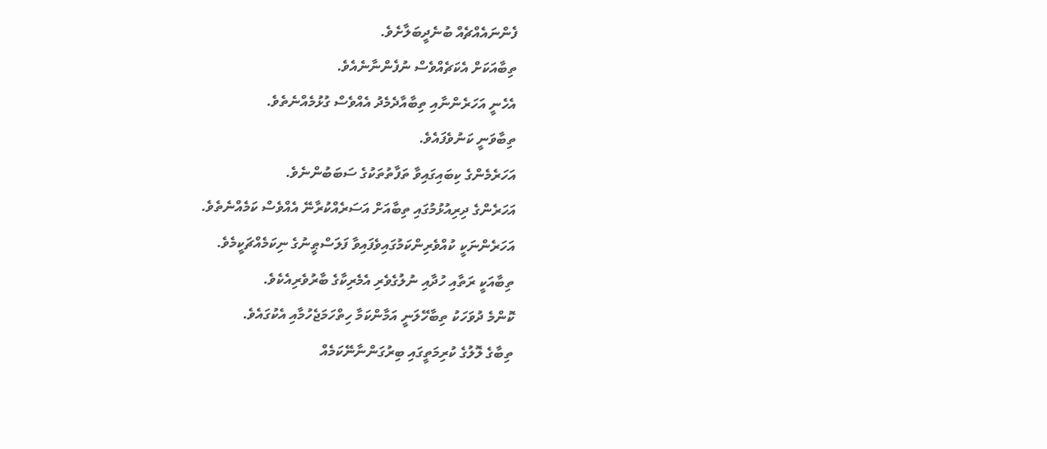ފެންނައެއްޗެއް ބުނެދީބަލާށެވެ.
ތިބާއަކަށް އެކަޗެއްވެސް ނުފެންނާނެއެވެ.
އެހެނީ އަހަރެންނާއި ތިބާއާދެމެދު އެއްވެސް ގުޅުމެއްނެތެވެ.
ތިބާވަނީ ކަނުވެފައެވެ.
އަހަރެމެންގެ ކިބައިގައިވާ ތަފާތުތަކުގެ ސަބަބުންނެވެ.
އަހަރެންގެ ދިރިއުޅުމުގައި ތިބާއަށް އަސަރެއްކުރާނޭ އެއްވެސް ކަމެއްނެތެވެ.
އަހަރެންނަކީ ކުއްވެރިންކަމުގައިވެފައިވާ ފަލަސްޠީނުގެ ނިކަމެއްޗަކީމެވެ.
ތިބާއަކީ ރަތާއި ހުދާއި ނުލުގެވެރި އެމެރިކާގެ ބާރުވެރިއެކެވެ.
ކޮންމެ ދުވަހަކު ތިބާހޭލަނީ އަމާންކަމާ ހިތްހަމަޖެހުމާއި އެކުގައެވެ.
ތިބާގެ ލޮލުގެ ކުރިމަތީގައި ބިރުގަންނާނޭކަމެއް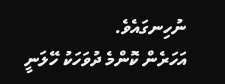ނުހިނގައެވެ.
އަހަރެން ކޮންމެ ދުވަހަކު ހޭލަނީ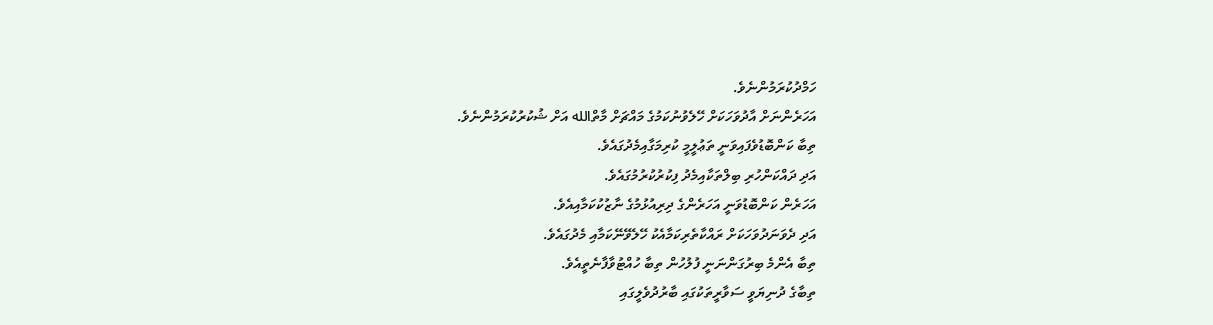ހަމްދުކުރަމުންނެވެ.
އަހަރެންނަށް އާދުވަހަކަށް ހޭލެވުނުކަމުގެ މައްޗަށް މާތްالله އަށް ޝުކުރުކުރަމުންނެވެ.
ތިބާ ކަންބޮޑުވެފައިވަނީ ތަޢުލީމީ ކުރިމަގާއިމެދުގައެވެ.
އަދި ދައްކަންހުރި ބިލްތަކާއިމެދު ފިކުރުކުރުމުގައެވެ.
އަހަރެން ކަންބޮޑުވަނީ އަހަރެންގެ ދިރިއުޅުމުގެ ނާޒުކުކަމާއިއެވެ.
އަދި ދެވަނަދުވަހަކަށް ރައްކާތެރިކަމާއެކު ހޭލެވޭނޭކަމާއި މެދުގައެވެ.
ތިބާ އެންމެ ބިރުގަންނަނީ ފުލުހުން ތިބާ ހުއްޓުވާފާނެތީއެވެ.
ތިބާގެ ދުނިޔަވީ ސަވާރީތަކުގައި ބާރުދުވެލީގައި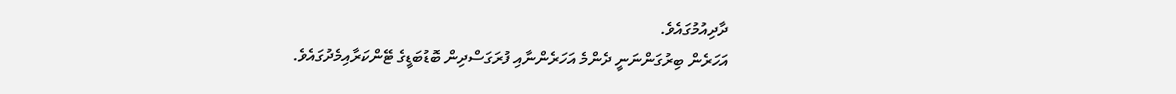ދާދިއުމުގައެވެ.
އަހަރެން ބިރުގަންނަނީ ދެންމެ އަހަރެންނާއި ފުރަގަސްދިން ބޮޑުބަޑީގެ ޓޭންކަރާއިމެދުގައެވެ.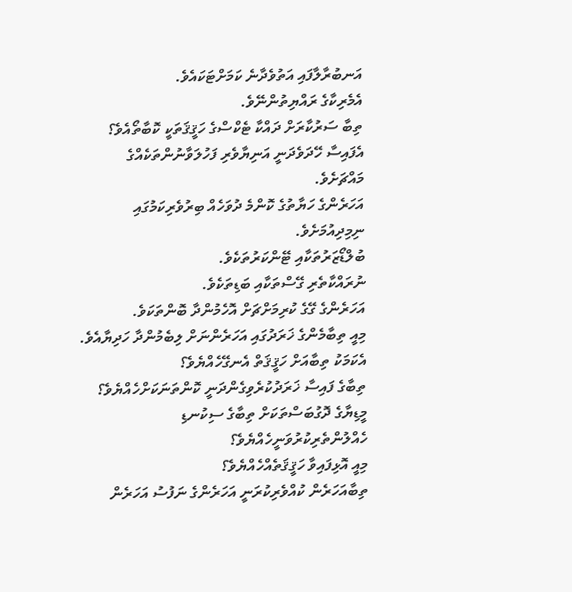އަނބުރާލާފައި އަތުވެދާނެ ކަމަށްޓަކައެވެ.
އެމެރިކާގެ ރައްޔިތުންނޭވެ.
ތިބާ ސަރުކާރަށް ދައްކާ ޓެކްސްގެ ހަޤީޤަތަކީ ކޮބާތޯއެވެ؟
އެފައިސާ ހޭދަވެދަނީ އަނިޔާވެރި ފަހުލަވާނުންތަކެއްގެ މައްޗަށެވެ.
އަހަރެންގެ ހަޔާތުގެ ކޮންމެ ދުވަހެއް ބިރުވެރިކަމުގައި ނިމިދިއުމަށެވެ.
ބުލްޑޯޒަރުތަކާއި ޓޭންކަރުތަކެވެ.
ނުރައްކާތެރި ގޭސްތަކާއި ބަޑިތަކެވެ.
އަހަރެންގެ ގޭގެ ކުރިމަށްޗަށް އޮހެމުންދާ ބޮންތަކަވެ.
މިއީ ތިބާމެންގެ ޚަރަދުގައި އަހަރެންނަށް ލިބެމުންދާ ހަދިޔާއެވެ.
އެކަމަކު ތިބާއަށް ހަޤީޤަތް އެނގޭހެއްޔެވެ؟
ތިބާގެ ފައިސާ ޚަރަދުކުރެވިގެންދަނީ ކޮންތަނަކަށްހެއްޔެވެ؟
މީޑިޔާގެ ދޮގުބަސްތަކަށް ތިބާގެ ސިކުނޑި ހެއްލުންތެރިކުރުވަނީހެއްޔެވެ؟
މިއީ އޮޅިފައިވާ ހަޤީޤަތެއްހެއްޔެވެ؟
ތިބާއަހަރެން ކުއްވެރިކުރަނީ އަހަރެންގެ ނަފުސު އަހަރެން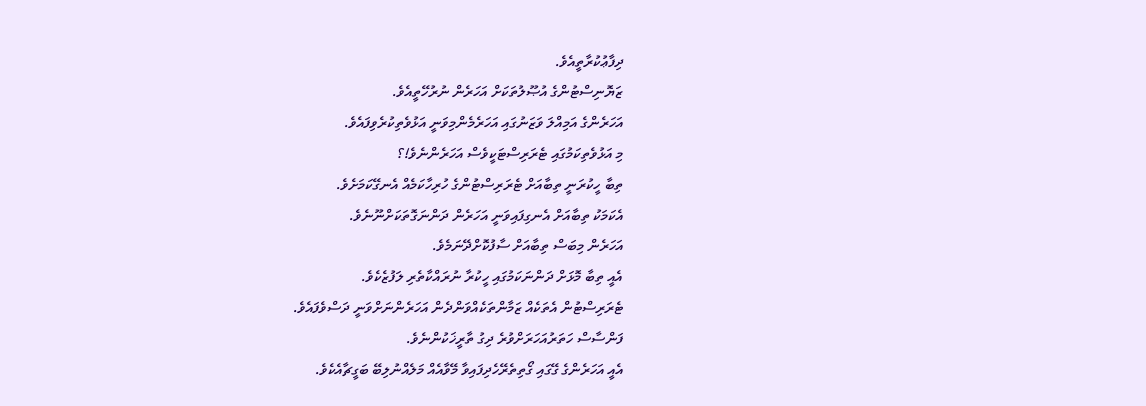ދިފާޢުކުރާތީއެވެ.
ޒަޔޮނިސްޓުންގެ އުޞޫލުތަކަށް އަހަރެން ނުރުހޭތީއެވެ.
އަހަރެންގެ އަމިއްލަ ވަޒަނުގައި އަހަރެމެންމިވަނީ އަޅުވެތިކުރެވިފައެވެ.
މި އަޅުވެތިކަމުގައި ޓެރަރިސްޓަކީވެސް އަހަރެންނެވެ!؟
ތިބާ ހީކުރަނީ ތިބާއަށް ޓެރަރިސްޓުންގެ ހުރިހާކަމެއް އެނގޭކަމަށެވެ.
އެކަމަކު ތިބާއަށް އެނގިފައިވަނީ އަހަރެން ދަންނަގޮތަކަށްނޫނެވެ.
އަހަރެން މިބަސް ތިބާއަށް ސާފުކޮށްދޭނަމެވެ.
އެއީ ތިބާ މޮޅަށް ދަންނަކަމުގައި ހީކުރާ ނުރައްކާތެރި ލަފުޒެކެވެ.
ޓެރަރިސްޓުން އެތަކެއް ޒަމާންތަކެއްވަންދެން އަހަރެންނަށްވަނީ ދަސްވެފައެވެ.
ފަންސާސް ހަތަރުއަހަރަށްވުރެ ދިގު ތާރީޚަކުންނެވެ.
އެއީ އަހަރެންގެ ގޭގައި ގޯތިތެރޭހެދިފައިވާ މޭވާއެއް މަލެއްނުލިބޭ ބަގީޗާއެކެވެ.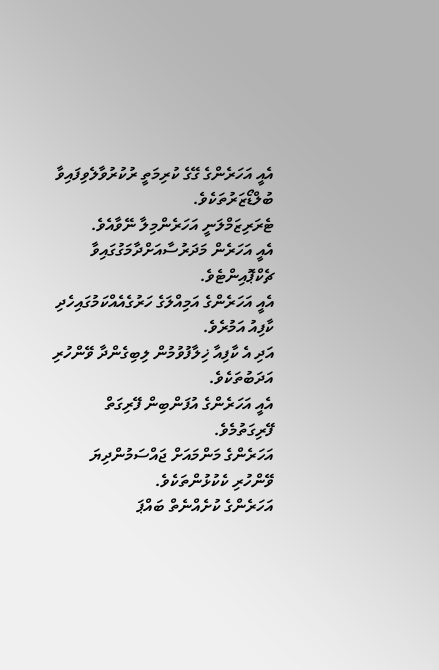އެއީ އަހަރެންގެ ގޭގެ ކުރިމަތީ ރުކުރުވާލެވިފައިވާ ބުލްޑޯޒަރުތަކެވެ.
ޓެރަރިޒަމްލަނީ އަހަރެންމިލާ ނޭވާއެވެ.
އެއީ އަހަރެން މަދަރުސާއަށްދާމަގުގައިވާ ޗެކްޕޮއިންޓެވެ.
އެއީ އަހަރެންގެ އަމިއްލަގެ ހަރުގެއެއްކަމުގައިހެދި ކާފިއު އަމުރެވެ.
އަދި އެ ކާފިއާ ޚިލާފުވުމުން ލިބިގެންދާ ވޭންހުރި އަދަބުތަކެވެ.
އެއީ އަހަރެންގެ އުފަންބިން ފޭރިގަތް ފޭރިގަތުމެވެ.
އަހަރެންގެ މަންމައަށް ޖައްސަމުންދިޔަ ވޭންހުރި ކެކުޅުންތަކެވެ.
އަހަރެންގެ ކުށެއްނެތް ބައްޕަ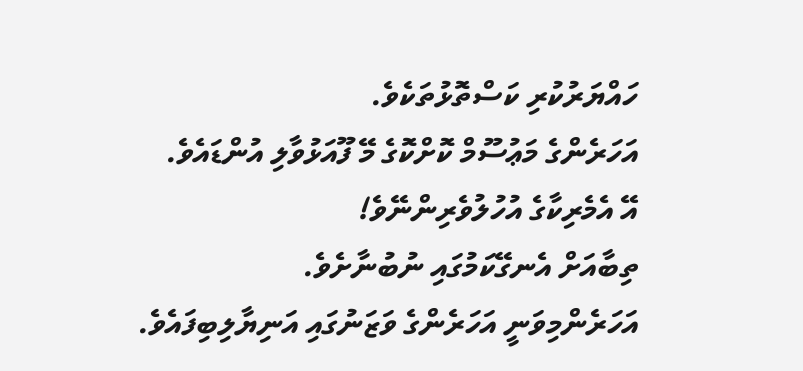ހައްޔަރުކުރި ކަސްތޮޅުތަކެވެ.
އަހަރެންގެ މަޢުސޫމް ކޮށްކޮގެ މޭ ފޫއަޅުވާލި އުންޑައެވެ.
އޭ އެމެރިކާގެ އުހުލުވެރިންނޭވެ!
ތިބާއަށް އެނގޭކަމުގައި ނުބުނާށެވެ.
އަހަރެންމިވަނީ އަހަރެންގެ ވަޒަނުގައި އަނިޔާލިބިފައެވެ.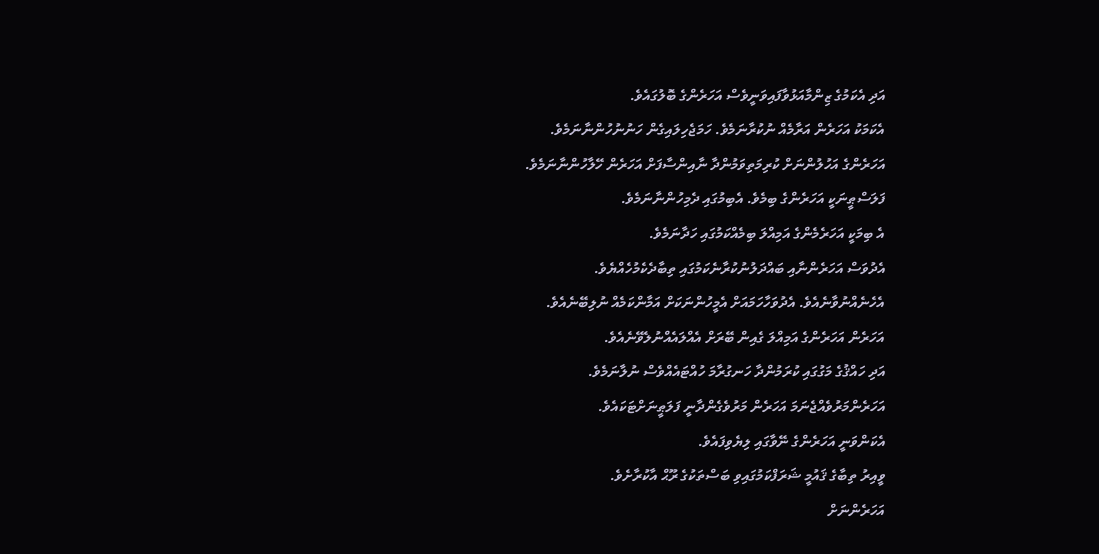އަދި އެކަމުގެ ޒިންމާއަޅުވާފައިވަނީވެސް އަހަރެންގެ ބޮލުގައެވެ.
އެކަމަކު އަހަރެން އަރާމެއް ނުކުރާނަމެވެ. ހަމަޖެހިލައިގެން ހަނުނުހުންނާނަމެވެ.
އަހަރެންގެ އަހުލުންނަށް ކުރިމަތިވަމުންދާ ނާއިންސާފަށް އަހަރެން ހޭލާހުންނާނަމެވެ.
ފަލަސްޠީނަކީ އަހަރެންގެ ބިމެވެ. އެބިމުގައި ދެމިހުންނާނަމެވެ.
އެ ބިމަކީ އަހަރެމެންގެ އަމިއްލަ ބިމެއްކަމުގައި ހަދާނަމެވެ.
އެދުވަސް އަހަރެންނާއި ބައްދަލުނުކުރާނެކަމުގައި ތިބާދެކެމުހެއްޔެވެ.
އެހެނެއްނުވާނެއެވެ. އެދުވަހާހަމައަށް އެމީހުންނަކަށް އަމާންކަމެއް ނުލިބޭނެއެވެ.
އަހަރެން އަހަރެންގެ އަމިއްލަ ގެއިން ބޭރަށް އެއްލައެއްނުލެވޭނެއެވެ.
އަދި ހައްޤުގެ މަގުގައި ކުރަމުންދާ ހަނގުރާމަ ހުއްޓައެއްވެސް ނުލާނަމެވެ.
އަހަރެންމަރުވެއްޖެނަމަ އަހަރެން މަރުވެގެންދާނީ ފަލަޠީނަށްޓަކައެވެ.
އެކަންވަނީ އަހަރެންގެ ނޭވާގައި ލިޔެވިފައެވެ.
ވީއިރު ތިބާގެ ޤައުމީ ޝަރަފްކަމުގައިވި ބަސްތަކުގެ ރޫޙް އާކުރާށެވެ.
އަހަރެންނަށް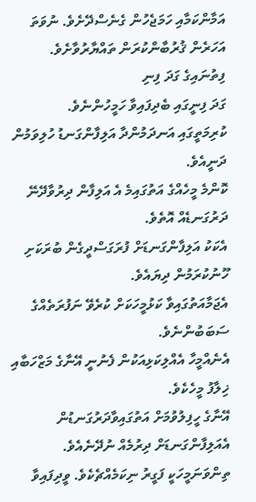އަމާންކަމާއި ހަމަޖެހުން ގެނެސްދޭށެވެ. ނުވަތަ އަހަރެން ޤުރުބާންކުރަން ތައްޔާރުވާށެވެ.
ފިތުނައިގެ ގަދަ ފިނި
ގަދަ ފިނީގައި ބެދިފައިވާ ހަމީހުންނެވެ.
ކުރިމަތީގައި އަނދަމުންދާ އަލިފާންގަނޑު ހުލިވަމުން ދަނީއެވެ.
ކޮންމެ މީހެއްގެ އަތުގައިމެ އެ އަލިފާން ދިރުވާދޭނޭ ދަރުގަނޑެއް އޮތެވެ.
އެކަކު އަލިފާންގަނޑަށް ފުރަގަސްދީގެން ބުރަކަށި ހޫނުކުރަމުން ދިޔައެވެ.
އެޖަމާއަތުގައިވާ ކަޅުމީހަކަށް ކުރެވޭ ނަފުރަތެއްގެ ސަބަބުންނެވެ.
އެނެއްމީހާ އެއްލިކަޅިއަކުން ފެނުނީ އޭނާގެ މަޒްހަބާއި ޚިލާފު މީހެކެވެ.
އޭނާގެ ހީފިލުވުމަށް އަތުގައިވާދަރުގަނޑުން އެއަލިފާންގަނޑަށް ދިރުމެއް ނުދޭނެއެވެ.
ތިންވަނަމީހަކީ ފަގީރު ނިކަމެއްޗެކެވެ. ވީދިފައިވާ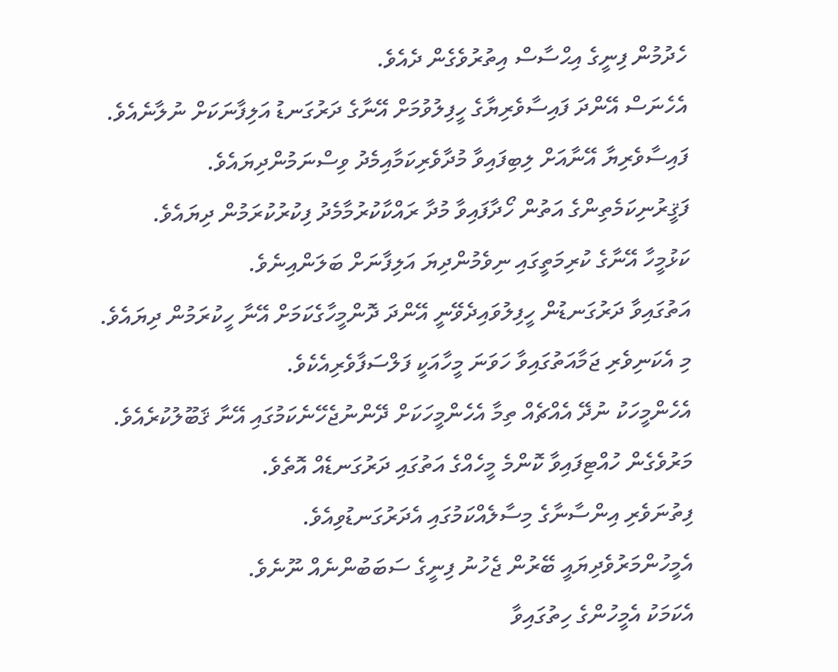ހެދުމުން ފިނީގެ އިޙްސާސް އިތުރުވެގެން ދެއެވެ.
އެހެނަސް އޭންދަ ފައިސާވެރިޔާގެ ހީފިލުވުމަށް އޭނާގެ ދަރުގަނޑު އަލިފާނަކަށް ނުލާނެއެވެ.
ފައިސާވެރިޔާ އޭނާއަށް ލިބިފައިވާ މުދާވެރިކަމާއިމެދު ވިސްނަމުންދިޔައެވެ.
ފަޤީރުނިކަމެތިންގެ އަތުން ހޯދާފައިވާ މުދާ ރައްކާކުރުމާމެދު ފިކުރުކުރަމުން ދިޔައެވެ.
ކަޅުމީހާ އޭނާގެ ކުރިމަތީގައި ނިވެމުންދިޔަ އަލިފާނަށް ބަލަންއިނެވެ.
އަތުގައިވާ ދަރުގަނޑުން ހީފިލުވައިދެވޭނީ އޭންދަ ދޮންމީހާގެކަމަށް އޭނާ ހީކުރަމުން ދިޔައެވެ.
މި އެކަނިވެރި ޖަމާއަތުގައިވާ ހަވަނަ މީހާއަކީ ފަލްސަފާވެރިއެކެވެ.
އެހެންމީހަކު ނުދޭ އެއްޗެއް ތިމާ އެހެންމީހަކަށް ދޭންނުޖެހޭނެކަމުގައި އޭނާ ޤަބޫލުކުރެއެވެ.
މަރުވެގެން ހުއްޓިފައިވާ ކޮންމެ މީހެއްގެ އަތުގައި ދަރުގަނޑެއް އޮތެވެ.
ފިތުނަވެރި އިންސާނާގެ މިސާލެއްކަމުގައި އެދަރުގަނޑުވިއެވެ.
އެމީހުންމަރުވެދިޔައީ ބޭރުން ޖެހުނު ފިނީގެ ސަބަބުންނެއް ނޫނެވެ.
އެކަމަކު އެމީހުންގެ ހިތުގައިވާ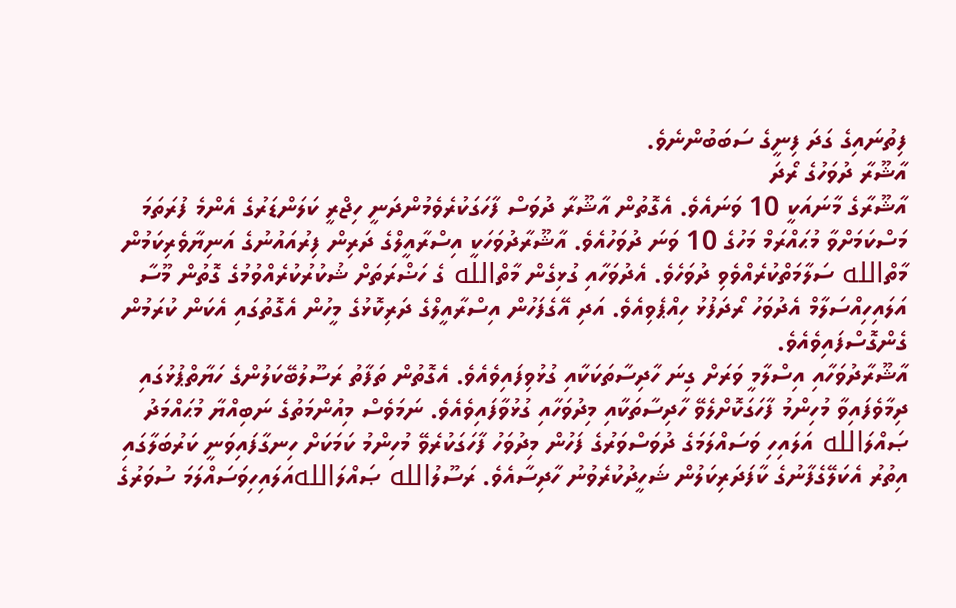ފިތުނައިގެ ގަދަ ފިނީގެ ސަބަބުންނެވެ.
އާޝޫރާ ދުވަހުގެ ރޯދަ
އާޝޫރާގެ މާނައަކީ 10 ވަނައެވެ. އެގޮތުން އާޝޫރާ ދުވަސް ފާހަގަކުރެވެމުންދަނީ ހިޖްރީ ކަލަންޑަރުގެ އެންމެ ފުރަތަމަ މަސްކަމަށްވާ މުޙައްރަމް މަހުގެ 10 ވަނަ ދުވަހުއެވެ. އާޝޫރާދުވަހަކީ އިސްރާއީލްގެ ދަރިން ފިރުއައުނުގެ އަނިޔާވެރިކަމުން މާތްالله ސަލާމަތްކުރެއްވެވި ދުވަހެވެ. އެދުވަހާއި ގުޅިގެން މާތްالله ގެ ހަޟްރަތަށް ޝުކުރުކުރެއްވުމުގެ ގޮތުން މޫސާ އަލައިހިއްސަލާމް އެދުވަހު ރޯދަފުޅު ހިއްޕެވިއެވެ. އަދި އޭގެފަހުން އިސްރާއީލްގެ ދަރިކޮޅުގެ މީހުން އެގޮތުގައި އެކަން ކުރަމުން ގެންގޮސްފައިވެއެވެ.
އާޝޫރާދުވަހާއި އިސްލާމީ ވަރަށް ގިނަ ހާދިސާތަކަކާއި ގުޅުވިފައިވެއެވެ. އެގޮތުން ތަފާތު ރަސޫލުބޭކަލުންގެ ހަޔާތްޕުޅުގައި ދިމާވެފައިވާ މުހިންމު ފާހަގަކޮށްލެވޭ ހާދިސާތަކާއި މިދުވަހާއި ގުޅުވާފައިވެއެވެ. ނަމަވެސް މިއުންމަތުގެ ނަބިއްޔާ މުޙައްމަދު ޞައްލަالله އަލައިހި ވަސައްލަމަގެ ދުވަސްވަރުގެ ފަހުން މިދުވަހު ފާހަގަކުރެވޭ މުހިންމު ކަމަކަށް ހިނގާފައިވަނީ ކަރުބަލާގައި އިތުރު އެކަލޭގެފާނުގެ ކާފަދަރިކަލުން ޝަހީދުކުރެވުނު ހާދިސާއެވެ. ރަސޫލުالله ޞައްލަاللهއަލައިހިވަސައްލަމަ ސުވަރުގެ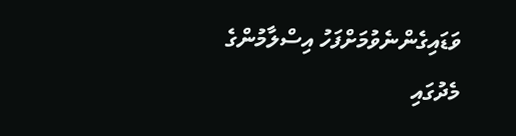ވަޑައިގެންނެވުމަށްފަހު އިސްލާމުންގެ މެދުގައި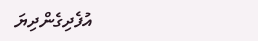އުފެދިގެންދިޔަ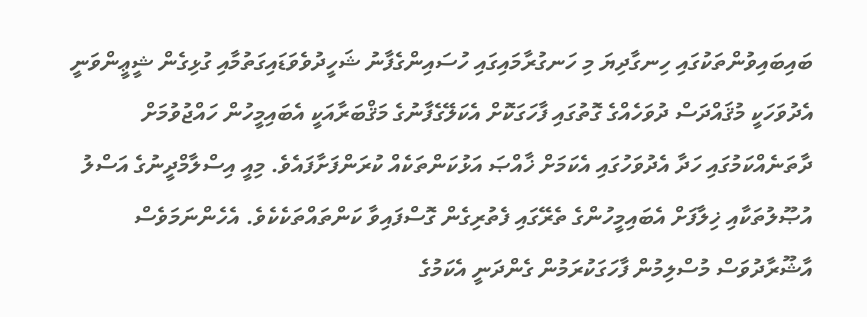ބައިބައިވުންތަކުގައި ހިނގާދިޔަ މި ހަނގުރާމައިގައި ހުސައިންގެފާނު ޝަހީދުވެވަޑައިގަތުމާއި ގުޅިގެން ޝީޢީންވަނީ އެދުވަހަކީ މުޤައްދަސް ދުވަހެއްގެ ގޮތުގައި ފާހަގަކޮށް އެކަލޭގެފާނުގެ މަޤްބަރާއަކީ އެބައިމީހުން ހައްޖުވުމަށް ދާތަނެއްކަމުގައި ހަދާ އެދުވަހުގައި އެކަމަށް ޚާއްޞަ އަޅުކަންތަކެއް ކުރަންފަށާފައެވެ. މިއީ އިސްލާމްދީނުގެ އަސްލު އުޞޫލުތަކާއި ޚިލާފަށް އެބައިމީހުންގެ ތެރޭގައި ފެތުރިގެން ގޮސްފައިވާ ކަންތައްތަކެކެވެ. އެހެންނަމަވެސް އާޝޫރާދުވަސް މުސްލިމުން ފާހަގަކުރަމުން ގެންދަނީ އެކަމުގެ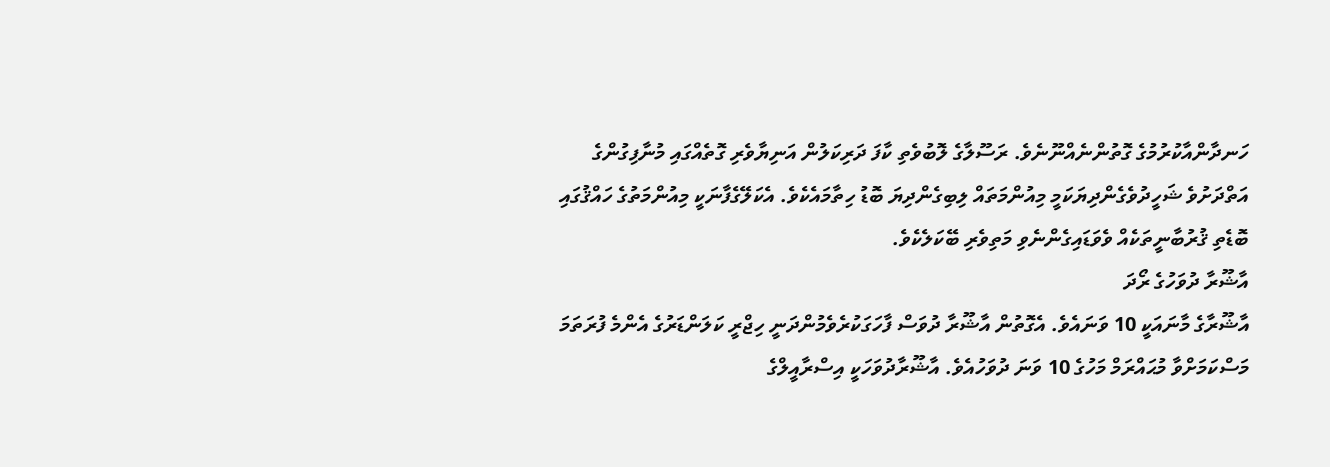ހަނދާންއާކުރުމުގެ ގޮތުންނެއްނޫނެވެ. ރަސޫލާގެ ލޮބުވެތި ކާފަ ދަރިކަލުން އަނިޔާވެރި ގޮތެއްގައި މުނާފިގުންގެ އަތްދަށުވެ ޝަހީދުވެގެންދިޔަކަމީ މިއުންމަތައް ލިބިގެންދިޔަ ބޮޑު ހިތާމައެކެވެ. އެކަލޭގެފާނަކީ މިއުންމަތުގެ ހައްޤުގައި ބޮޑެތި ޤުރުބާނީތަކެއް ވެވަޑައިގެންނެވި މަތިވެރި ބޭކަލެކެވެ.
އާޝޫރާ ދުވަހުގެ ރޯދަ
އާޝޫރާގެ މާނައަކީ 10 ވަނައެވެ. އެގޮތުން އާޝޫރާ ދުވަސް ފާހަގަކުރެވެމުންދަނީ ހިޖްރީ ކަލަންޑަރުގެ އެންމެ ފުރަތަމަ މަސްކަމަށްވާ މުޙައްރަމް މަހުގެ 10 ވަނަ ދުވަހުއެވެ. އާޝޫރާދުވަހަކީ އިސްރާއީލްގެ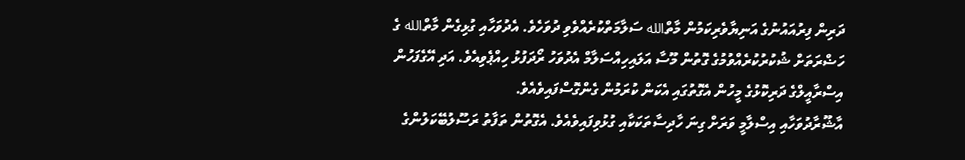ދަރިން ފިރުއައުނުގެ އަނިޔާވެރިކަމުން މާތްالله ސަލާމަތްކުރެއްވެވި ދުވަހެވެ. އެދުވަހާއި ގުޅިގެން މާތްالله ގެ ހަޟްރަތަށް ޝުކުރުކުރެއްވުމުގެ ގޮތުން މޫސާ އަލައިހިއްސަލާމް އެދުވަހު ރޯދަފުޅު ހިއްޕެވިއެވެ. އަދި އޭގެފަހުން އިސްރާއީލްގެ ދަރިކޮޅުގެ މީހުން އެގޮތުގައި އެކަން ކުރަމުން ގެންގޮސްފައިވެއެވެ.
އާޝޫރާދުވަހާއި އިސްލާމީ ވަރަށް ގިނަ ހާދިސާތަކަކާއި ގުޅުވިފައިވެއެވެ. އެގޮތުން ތަފާތު ރަސޫލުބޭކަލުންގެ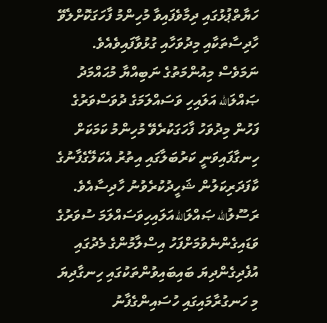ހަޔާތްޕުޅުގައި ދިމާވެފައިވާ މުހިންމު ފާހަގަކޮށްލެވޭ ހާދިސާތަކާއި މިދުވަހާއި ގުޅުވާފައިވެއެވެ. ނަމަވެސް މިއުންމަތުގެ ނަބިއްޔާ މުޙައްމަދު ޞައްލަالله އަލައިހި ވަސައްލަމަގެ ދުވަސްވަރުގެ ފަހުން މިދުވަހު ފާހަގަކުރެވޭ މުހިންމު ކަމަކަށް ހިނގާފައިވަނީ ކަރުބަލާގައި އިތުރު އެކަލޭގެފާނުގެ ކާފަދަރިކަލުން ޝަހީދުކުރެވުނު ހާދިސާއެވެ. ރަސޫލުالله ޞައްލަاللهއަލައިހިވަސައްލަމަ ސުވަރުގެ ވަޑައިގެންނެވުމަށްފަހު އިސްލާމުންގެ މެދުގައި އުފެދިގެންދިޔަ ބައިބައިވުންތަކުގައި ހިނގާދިޔަ މި ހަނގުރާމައިގައި ހުސައިންގެފާނު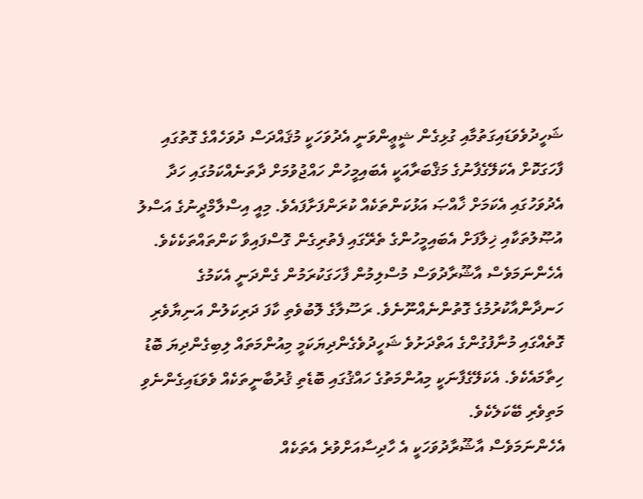ޝަހީދުވެވަޑައިގަތުމާއި ގުޅިގެން ޝީޢީންވަނީ އެދުވަހަކީ މުޤައްދަސް ދުވަހެއްގެ ގޮތުގައި ފާހަގަކޮށް އެކަލޭގެފާނުގެ މަޤްބަރާއަކީ އެބައިމީހުން ހައްޖުވުމަށް ދާތަނެއްކަމުގައި ހަދާ އެދުވަހުގައި އެކަމަށް ޚާއްޞަ އަޅުކަންތަކެއް ކުރަންފަށާފައެވެ. މިއީ އިސްލާމްދީނުގެ އަސްލު އުޞޫލުތަކާއި ޚިލާފަށް އެބައިމީހުންގެ ތެރޭގައި ފެތުރިގެން ގޮސްފައިވާ ކަންތައްތަކެކެވެ. އެހެންނަމަވެސް އާޝޫރާދުވަސް މުސްލިމުން ފާހަގަކުރަމުން ގެންދަނީ އެކަމުގެ ހަނދާންއާކުރުމުގެ ގޮތުންނެއްނޫނެވެ. ރަސޫލާގެ ލޮބުވެތި ކާފަ ދަރިކަލުން އަނިޔާވެރި ގޮތެއްގައި މުނާފުގުންގެ އަތްދަށުވެ ޝަހީދުވެގެންދިޔަކަމީ މިއުންމަތައް ލިބިގެންދިޔަ ބޮޑު ހިތާމައެކެވެ. އެކަލޭގެފާނަކީ މިއުންމަތުގެ ހައްޤުގައި ބޮޑެތި ޤުރުބާނީތަކެއް ވެވަޑައިގެންނެވި މަތިވެރި ބޭކަލެކެވެ.
އެހެންނަމަވެސް އާޝޫރާދުވަހަކީ އެ ހާދިސާއަށްވުރެ އެތަކެއް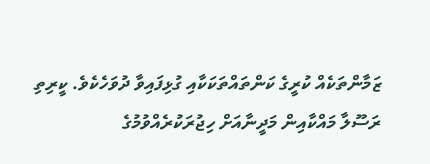ޒަމާންތަކެއް ކުރީގެ ކަންތައްތަކަކާއި ގުޅިފައިވާ ދުވަހެކެވެ. ކީރިތި ރަސޫލާ މައްކާއިން މަދީނާއަށް ހިޖުރަކުރެއްވުމުގެ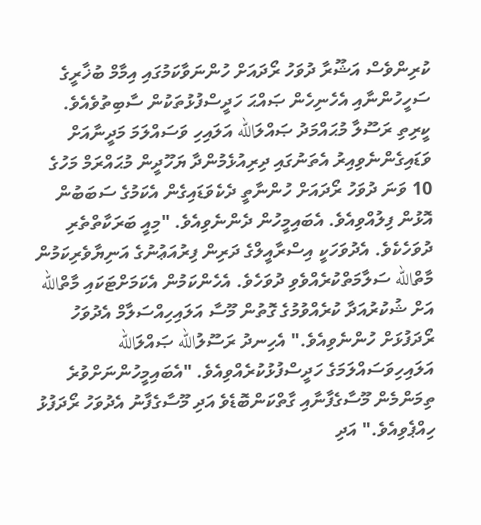ކުރިންވެސް އަޝޫރާ ދުވަހު ރޯދައަށް ހުންނަވާކަމުގައި އިމާމް ބުޚާރީގެ ސަހީހުންނާއި އެހެނިހެން ޞައްޙަ ހަދީސްފުޅުތަކުން ސާބިތުވެއެވެ.
ކީރިތި ރަސޫލާ މުޙައްމަދު ޞައްލަالله އަލައިހި ވަސައްލަމަ މަދީނާއަށް ވަޑައިގެންނެވިއިރު އެތަނުގައި ދިރިއުޅެމުންދާ ޔަހޫދީން މުޙައްރަމް މަހުގެ 10 ވަނަ ދުވަހު ރޯދައަށް ހުންނާތީ ދެކެވަޑައިގެން އެކަމުގެ ސަބަބުން އޮޅުން ފިލުއްވިއެވެ. އެބައިމީހުން ދެންނެވިއެވެ. "މިއީ ބަރަކާތްތެރި ދުވަހެކެވެ. އެދުވަހަކީ އިސްރާއީލްގެ ދަރިން ފިރުއަޢުނުގެ އަނިޔާވެރިކަމުން މާތްالله ސަލާމަތްކުރެއްވެވި ދުވަހެވެ. އެހެންކަމުން އެކަމަށްޓަކައި މާތްالله އަށް ޝުކުރުއަދާ ކުރެއްވުމުގެ ގޮތުން މޫސާ އަލައިހިއްސަލާމް އެދުވަހު ރޯދަފުޅަށް ހުންނެވިއެވެ." އެހިނދު ރަސޫލުالله ޞައްލަالله އަލައިހިވަސައްލަމަގެ ހަދީސްފުޅުކުރެއްވިއެވެ. "އެބައިމީހުންނަށްވުރެ ތިމަންމެން މޫސާގެފާނާއި ގާތްކަންބޮޑެވެ އަދި މޫސާގެފާނު އެދުވަހު ރޯދަފުޅު ހިއްޕެވިއެވެ." އަދި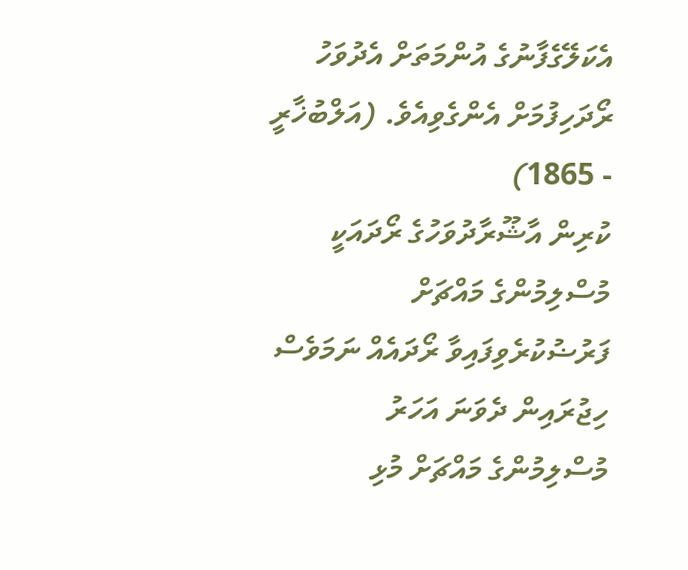އެކަލޭގެފާނުގެ އުންމަތަށް އެދުވަހު ރޯދަހިފުމަށް އެންގެވިއެވެ. (އަލްބުޚާރީ - 1865)
ކުރިން އާޝޫރާދުވަހުގެ ރޯދައަކީ މުސްލިމުންގެ މައްޗަށް ފަރުޟުކުރެވިފައިވާ ރޯދައެއް ނަމަވެސް ހިޖުރައިން ދެވަނަ އަހަރު މުސްލިމުންގެ މައްޗަށް މުޅި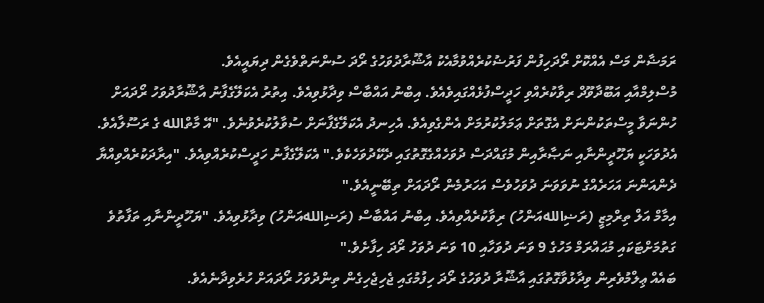ރަމަޟާން މަސް އެއްކޮށް ރޯދަހިފުން ފަރުޟުކުރެއްވުމާއެކު އާޝޫރާދުވަހުގެ ރޯދަ ސުންނަތްވެގެން ދިޔައީއެވެ.
މުސްލިމްއާއި އަބޫދާވޫދް ރިވާކުރެއްވި ހަދީސްފުޅެއްގައިވެއެވެ. އިބްނު އައްބާސް ވިދާޅުވިއެވެ. އިތުރު އެކަލޭގެފާނު އާޝޫރާދުވަހު ރޯދައަށް ހުންނަވާ މީސްތަކުންނަށް އެގޮތަށް ޢަމަލުކުރުމަށް އެންގެވިއެވެ. އެހިނދު އެކަލޭގެފާނަށް ސުވާލުކުރެވުނެވެ. "އޭ މާތްالله ގެ ރަސޫލާއެވެ. އެދުވަހަކީ ޔަހޫދީންނާއި ނަޞާރާއިން މުގައްދަސް ދުވަހެއްގެގޮތުގައި ދެކޭދުވަހެކެވެ." އެކަލޭގެފާނު ހަދީސްކުރެއްވިއެވެ. "އިރާދަކުރެއްވިއްޔާ ދެންއަންނަ އަހަރެއްގެ ނުވަވަނަ ދުވަހުވެސް އަހަރުމެން ރޯދައަށް ތިބޭނީއެވެ."
އިމާމް އަލް ތިރްމިޒީ (ރަޟިاللهއަންހު) ރިވާކުރެއްވިއެވެ. އިބްނު އައްބާސް (ރަޟިاللهއަންހު) ވިދާޅުވިއެވެ. "ޔަހޫދީންނާއި ތަފާތުވެ ގަތުމަށްޓަކައި މުޙައްރަމް މަހުގެ 9 ވަނަ ދުވަހާއި 10 ވަނަ ދުވަހު ރޯދަ ހިފާށެވެ."
ބައެއް ޢިލްމުވެރިން ވިދާޅުވާގޮތުގައި އާޝޫރާ ދުވަހުގެ ރޯދަ ހިފުމުގައި ޖެހިޖެހިގެން ތިންދުވަހު ރޯދައަށް ހުރެވިދާނެއެވެ.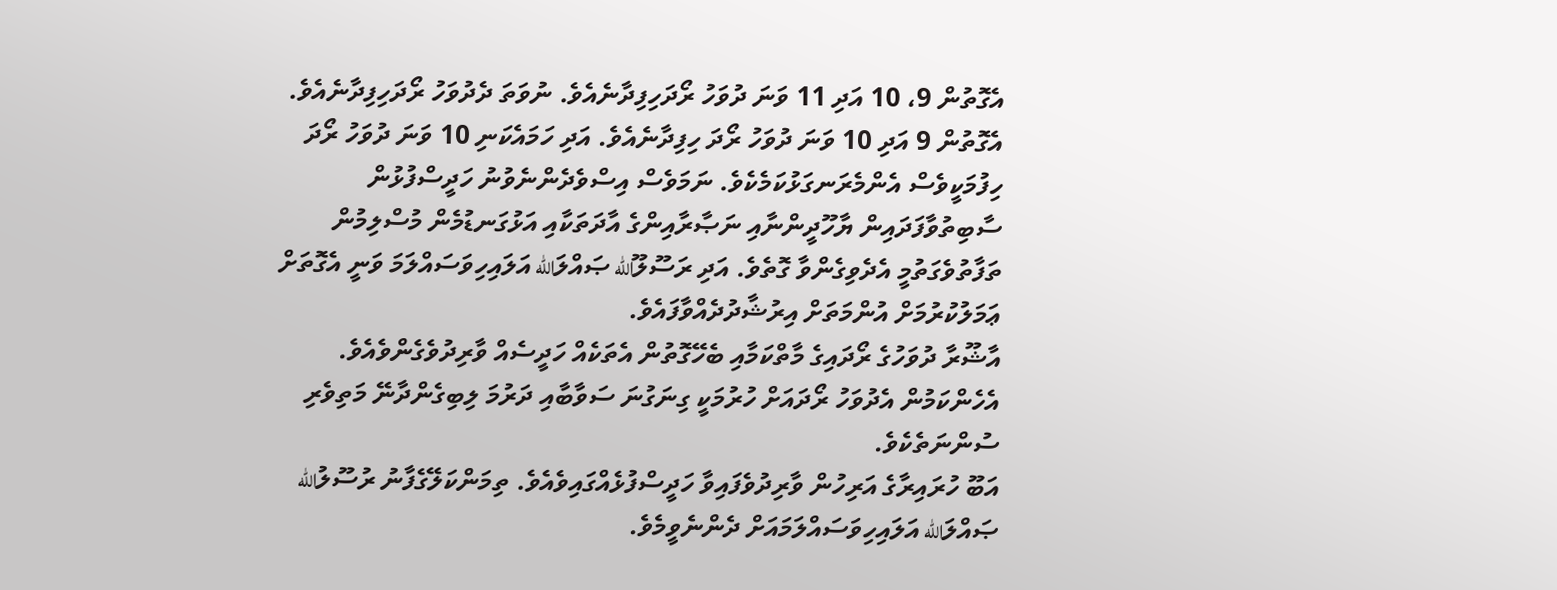އެގޮތުން 9، 10 އަދި 11 ވަނަ ދުވަހު ރޯދަހިފިދާނެއެވެ. ނުވަތަ ދެދުވަހު ރޯދަހިފިދާނެއެވެ. އެގޮތުން 9 އަދި 10 ވަނަ ދުވަހު ރޯދަ ހިފިދާނެއެވެ. އަދި ހަމައެކަނި 10 ވަނަ ދުވަހު ރޯދަ ހިފުމަކީވެސް އެންމެރަނގަޅުކަމެކެވެ. ނަމަވެސް އިސްވެދެންނެވުނު ހަދީސްފުޅުން ސާބިތުވާފަދައިން ޔާހޫދީންނާއި ނަޞާރާއިންގެ އާދަތަކާއި އަޅުގަނޑުމެން މުސްލިމުން ތަފާތުވެގަތުމީ އެދެވިގެންވާ ގޮތެވެ. އަދި ރަސޫލޫالله ޞައްލަالله އަލައިހިވަސައްލަމަ ވަނީ އެގޮތަށް ޢަމަލުކުރުމަށް އުންމަތަށް އިރުޝާދުދެއްވާފައެވެ.
އާޝޫރާ ދުވަހުގެ ރޯދައިގެ މާތްކަމާއި ބެހޭގޮތުން އެތަކެއް ހަދީސެއް ވާރިދުވެގެންވެއެވެ. އެހެންކަމުން އެދުވަހު ރޯދައަށް ހުރުމަކީ ގިނަގުނަ ސަވާބާއި ދަރުމަ ލިބިގެންދާނޭ މަތިވެރި ސުންނަތެކެވެ.
އަބޫ ހުރައިރާގެ އަރިހުން ވާރިދުވެފައިވާ ހަދީސްފުޅެއްގައިވެއެވެ. ތިމަންކަލޭގެފާނު ރުސޫލުالله ޞައްލަالله އަލައިހިވަސައްލަމައަށް ދެންނެވީމެވެ.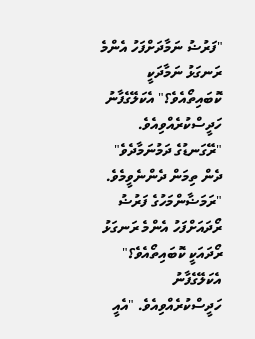"ފަރުޟު ނަމާދަށްފަހު އެންމެ ރަނގަޅު ނަމާދަކީ ކޮބައިތޯއެވެ؟" އެކަލޭގެފާނު ހަދީސްކުރެއްވިއެވެ. "ރޭގަނޑުގެ ދަމުނަމާދެވެ" ދެން ތިމަން ދެންނެވީމެވެ. "ރަމަޟާންމަހުގެ ފަރުޟު ރޯދައަށްފަހު އެންމެ ރަނގަޅު ރޯދައަކީ ކޮބައިތޯއެވެ؟" އެކަލޭގެފާނު ހަދީސްކުރެއްވިއެވެ. "އެއީ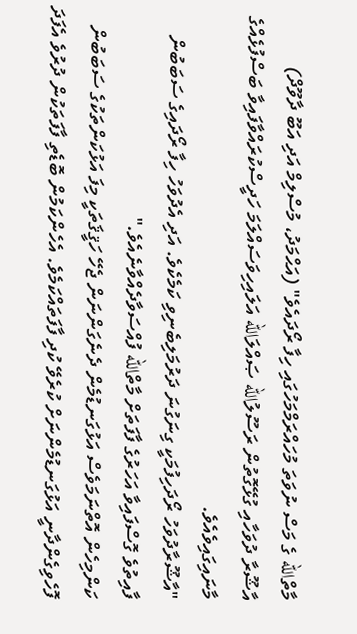މާތްالله ގެ މަސް ނުވަތަ މުހައްރަމްމަހުގައި ހިފާ ރޯދައެވެ" (އަޙްމަދު، މުސްލިމް އަދި އަބޫ ދާވޫދް)
އާޝޫރާ ދުވަހާއި ގުޅޭގޮތުން ރަސޫލުالله ޞައްލަالله އަލައިހިވަސައްލަމަ ހަދީސްކުރައްވާފައިވާ ބަސްފުޅެއްގެ މާނައިގައިވެއެވެ.
"އާޝޫރާދުވަހު ރޯދަހިފުމަކީ ގިނަގުނަ ދަރުމަލިބެނިވި ކަމެކެވެ. އަދި އެދުވަހު ހިފާ ރޯދައިގެ ސަބަބުން ފާއިތުވެ ގޮސްފައިވާ އަހަރުގެ ފާފަތަށް މާތްالله ފުއްސަވާދެއްވާނެއެވެ."
ކަންމިހެން އޮތްނަމަވެސް އަޅުގަނޑުމެން ދެނެގަންނަން ޖެހޭ ހަޤީޤަތަކީ މިފަ އަޅުކަންތަކުގެ ސަބަބުން ފޮހެވިގެންދާނީ އަޅުގަނޑުމެންނަށް ކުރެވޭ ކުދި ފާފަތައްކަމެވެ. އެހެންކަމުން ބޮޑެތި ފާފަތަކުން ދުރުވެ އެފަދަ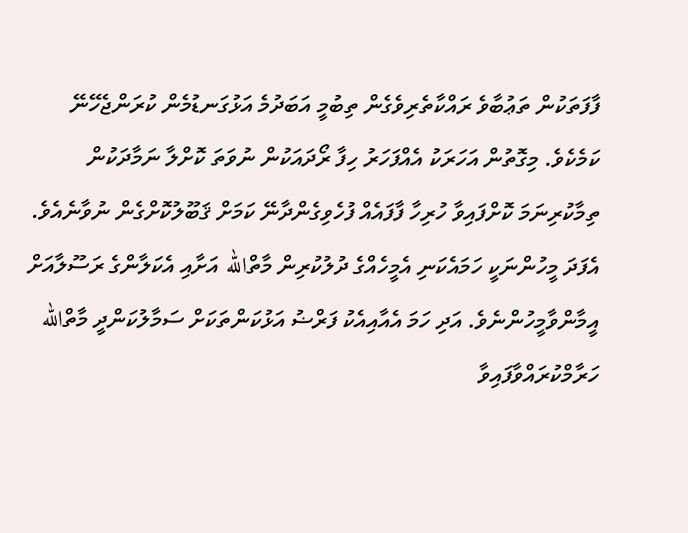ފާފަތަކުން ތަޢުބާވެ ރައްކާތެރިވެގެން ތިބުމީ އަބަދުމެ އަޅުގަނޑުމެން ކުރަންޖެހޭނޭ ކަމެކެވެ. މިގޮތުން އަހަރަކު އެއްފަހަރު ހިފާ ރޯދައަކުން ނުވަތަ ކޮށްލާ ނަމާދަކުން ތިމާކުރިނަމަ ކޮށްފައިވާ ހުރިހާ ފާފައެއް ފުހެވިގެންދާނޭ ކަމަށް ޤަބޫލުކޮށްގެން ނުވާނެއެވެ. އެފަދަ މީހުންނަކީ ހަމައެކަނި އެމީހެއްގެ ދުލުކުރިން މާތްالله އަށާއި އެކަލާންގެ ރަސޫލާއަށް އީމާންވާމީހުންނެވެ. އަދި ހަމަ އެއާއިއެކު ފަރްޟު އަޅުކަންތަކަށް ސަމާލުކަންދީ މާތްالله ހަރާމްކުރައްވާފައިވާ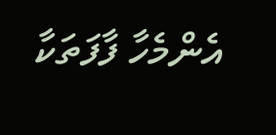އެންމެހާ ފާފަތަކާ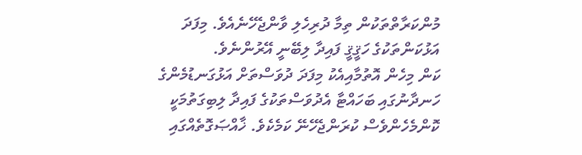މުންކަރާތްތަކުން ތިމާ ދުރިހެލި ވާންޖެހޭނެއެވެ. މިފަދަ އަޅުކަންތަކުގެ ހަޤީޤީ ފައިދާ ލިބޭނީ އޭރުންނެވެ.
ކަން މިހެން އޮތުމާއިއެކު މިފަދަ ދުވަސްތަށް އަޅުގަނޑުމެންގެ ހަނދާނުގައި ބަހައްޓާ އެދުވަސްތަކުގެ ފައިދާ ލިބިގަތުމަކީ ކޮންމެހެންވެސް ކުރަންޖެހޭނޭ ކަމެކެވެ. ޚާއްޞަގޮތެއްގައި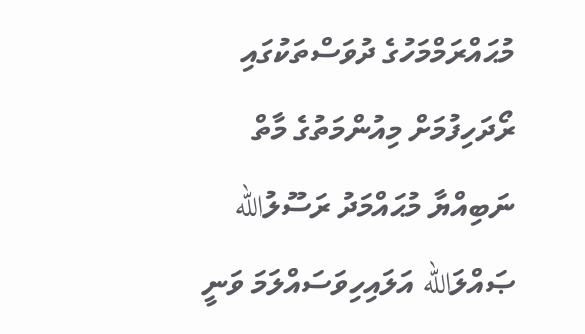މުޙައްރަމްމަހުގެ ދުވަސްތަކުގައި ރޯދަހިފުމަށް މިއުންމަތުގެ މާތް ނަބިއްޔާ މުޙައްމަދު ރަސޫލުالله ޞައްލަالله އަލައިހިވަސައްލަމަ ވަނީ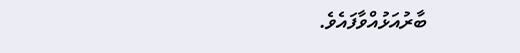ބާރުއަޅުއްވާފައެވެ.